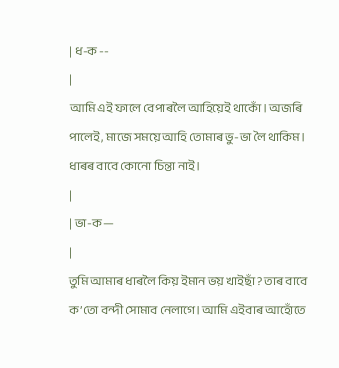| ধ-ক --
|
আমি এই ফালে বেপাৰলৈ আহিয়েই থাকোঁ। অজৰি পালেই, মাজে সময়ে আহি তোমাৰ ভু-ভা লৈ থাকিম। ধাৰৰ বাবে কোনো চিন্তা নাই।
|
| ভা-ক—
|
তুমি আমাৰ ধাৰলৈ কিয় ইমান ভয় খাইছাঁ? তাৰ বাবে ক’তো বন্দী সোমাব নেলাগে। আমি এইবাৰ আহোঁতে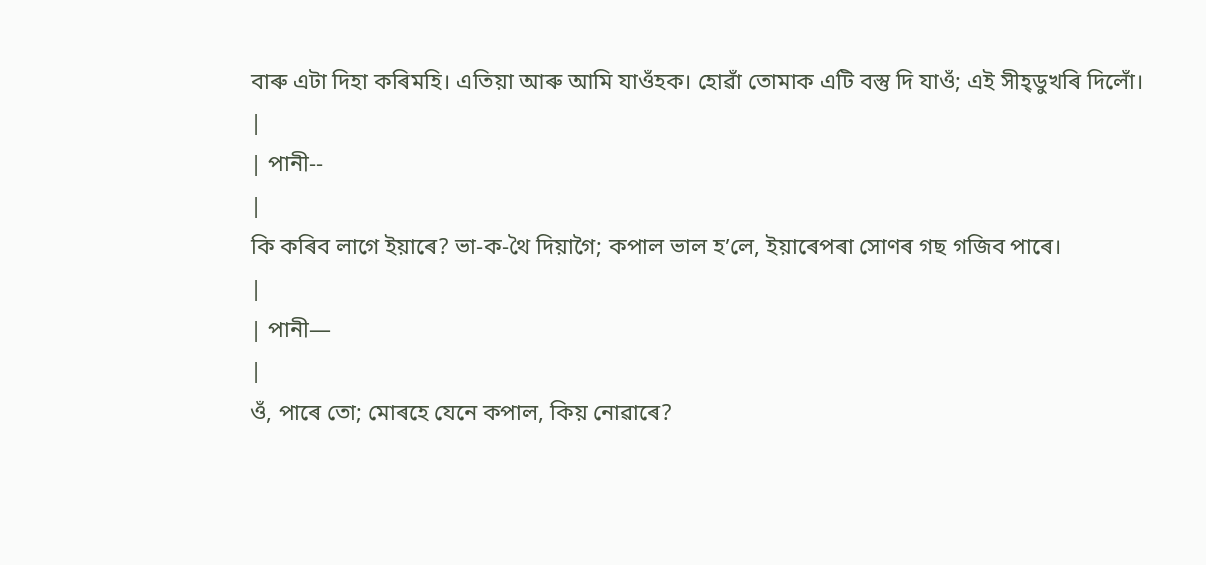বাৰু এটা দিহা কৰিমহি। এতিয়া আৰু আমি যাওঁহক। হোৱাঁ তোমাক এটি বস্তু দি যাওঁ; এই সীহ্ডুখৰি দিলোঁ।
|
| পানী--
|
কি কৰিব লাগে ইয়াৰে? ভা-ক-থৈ দিয়াগৈ; কপাল ভাল হ’লে, ইয়াৰেপৰা সোণৰ গছ গজিব পাৰে।
|
| পানী—
|
ওঁ, পাৰে তো; মোৰহে যেনে কপাল, কিয় নোৱাৰে?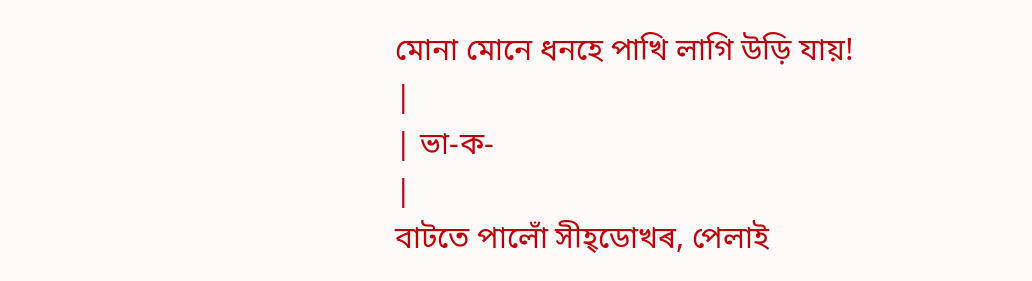মোনা মোনে ধনহে পাখি লাগি উড়ি যায়!
|
| ভা-ক-
|
বাটতে পালোঁ সীহ্ডোখৰ, পেলাই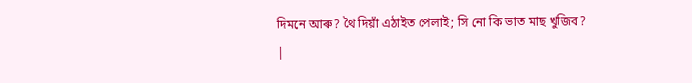দিমনে আৰু? থৈ দিয়াঁ এঠাইত পেলাই; সি নো কি ভাত মাছ খুজিব?
|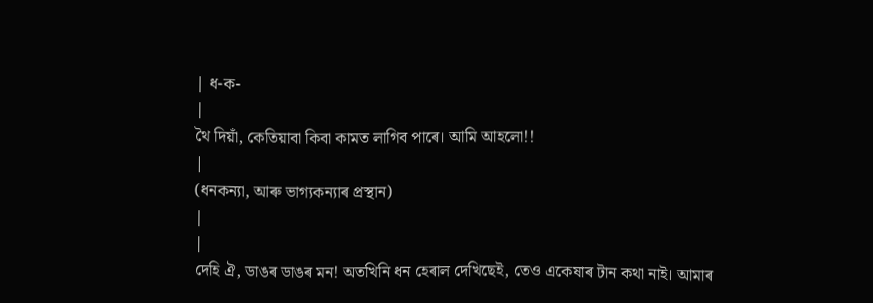| ধ-ক-
|
থৈ দিয়াঁ, কেতিয়াবা কিবা কামত লাগিব পাৰে। আমি আহলো!!
|
(ধনকন্যা, আৰু ভাগ্যকন্যাৰ প্ৰস্থান)
|
|
দেহি ঐ, ডাঙৰ ডাঙৰ মন! অতখিনি ধন হেৰাল দেখিছেই, তেও একেষাৰ টান কথা নাই। আমাৰ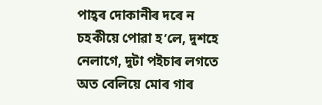পাহ্বৰ দোকানীৰ দৰে ন চহকীয়ে পোৱা হ’লে, দুশহে নেলাগে, দুটা পইচাৰ লগতে অত বেলিয়ে মোৰ গাৰ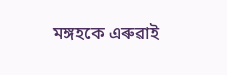মঙ্গহকে এৰুৱাই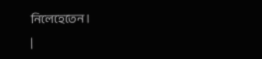নিলেহেতেন।
|